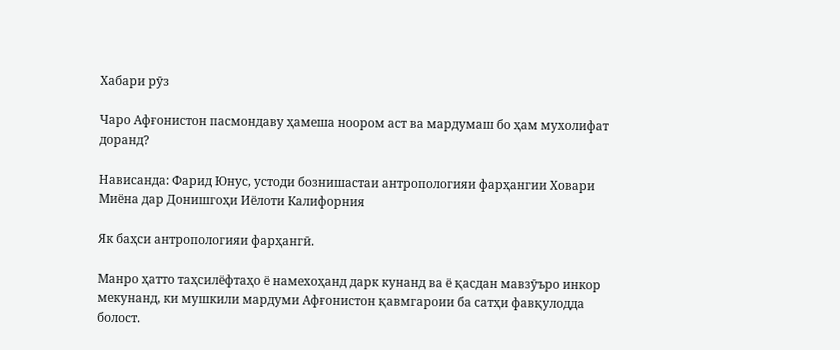Хабари рӯз

Чаро Афғонистон пасмондаву ҳамеша ноором аст ва мардумаш бо ҳам мухолифат доранд?

Нависанда: Фарид Юнус, устоди бознишастаи антропологияи фарҳангии Ховари Миёна дар Донишгоҳи Иёлоти Калифорния

Як баҳси антропологияи фарҳангӣ.

Манро ҳатто таҳсилёфтаҳо ё намехоҳанд дарк кунанд ва ё қасдан мавзӯъро инкор мекунанд, ки мушкили мардуми Афғонистон қавмгароии ба сатҳи фавқулодда болост.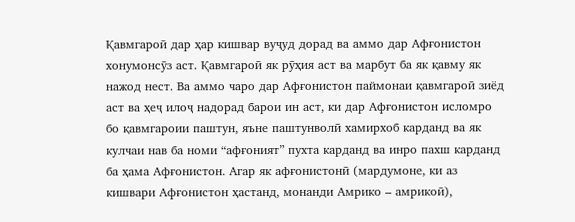Қавмгароӣ дар ҳар кишвар вуҷуд дорад ва аммо дар Афғонистон хонумонсӯз аст. Қавмгароӣ як рӯҳия аст ва марбут ба як қавму як нажод нест. Ва аммо чаро дар Афғонистон паймонаи қавмгароӣ зиёд аст ва ҳеҷ илоҷ надорад барои ин аст, ки дар Афғонистон исломро бо қавмгароии паштун, яъне паштунволӣ хамирхоб карданд ва як кулчаи нав ба номи “афғоният” пухта карданд ва инро пахш карданд ба ҳама Афғонистон. Агар як афғонистонӣ (мардумоне, ки аз кишвари Афғонистон ҳастанд, монанди Амрико – амрикоӣ),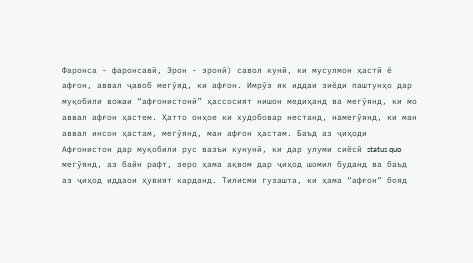Фаронса - фаронсавӣ, Эрон - эронӣ) савол кунӣ, ки мусулмон ҳастӣ ё афғон, аввал ҷавоб мегӯяд, ки афғон. Имрӯз як иддаи зиёди паштунҳо дар муқобили вожаи “афғонистонӣ” ҳассосият нишон медиҳанд ва мегӯянд, ки мо аввал афғон ҳастем. Ҳатто онҳое ки худобовар нестанд, намегӯянд, ки ман аввал инсон ҳастам, мегӯянд, ман афғон ҳастам. Баъд аз ҷиҳоди Афғонистон дар муқобили рус вазъи кунунӣ, ки дар улуми сиёсӣ status quo мегӯянд, аз байн рафт, зеро ҳама ақвом дар ҷиҳод шомил буданд ва баъд аз ҷиҳод иддаои ҳувият карданд. Тилисми гузашта, ки ҳама “афғон” бояд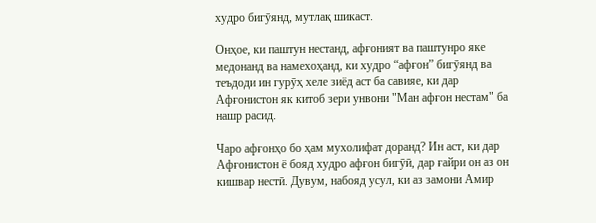худро бигӯянд, мутлақ шикаст.

Онҳое, ки паштун нестанд, афғоният ва паштунро яке медонанд ва намехоҳанд, ки худро “афғон” бигӯянд ва теъдоди ин гурӯҳ хеле зиёд аст ба савияе, ки дар Афғонистон як китоб зери унвони "Ман афғон нестам" ба нашр расид.

Чаро афғонҳо бо ҳам мухолифат доранд? Ин аст, ки дар Афғонистон ё бояд худро афғон бигӯӣ, дар ғайри он аз он кишвар нестӣ. Дувум, набояд усул, ки аз замони Амир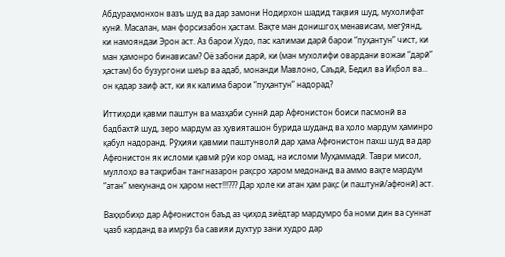Абдураҳмонхон вазъ шуд ва дар замони Нодирхон шадид тақвия шуд, мухолифат кунӣ. Масалан, ман форсизабон ҳастам. Вақте ман донишгоҳ менависам, мегӯянд, ки намояндаи Эрон аст. Аз барои Худо, пас калимаи дарӣ барои “пуҳантун” чист, ки ман ҳамонро бинависам? Оё забони дарӣ, ки (ман мухолифи овардани вожаи “дарӣ” ҳастам) бо бузургони шеър ва адаб, монанди Мавлоно, Саъдӣ, Бедил ва Иқбол ва... он қадар заиф аст, ки як калима барои “пуҳантун” надорад?

Иттиҳоди қавми паштун ва мазҳаби суннӣ дар Афғонистон боиси пасмонӣ ва бадбахтӣ шуд, зеро мардум аз ҳувияташон бурида шуданд ва ҳоло мардум ҳаминро қабул надоранд. Рӯҳияи қавмии паштунволӣ дар ҳама Афғонистон пахш шуд ва дар Афғонистон як исломи қавмӣ рӯи кор омад, на исломи Муҳаммадӣ. Таври мисол, муллоҳо ва тақрибан тангназарон рақсро ҳаром медонанд ва аммо вақте мардум “атан” мекунанд он ҳаром нест!!!??? Дар ҳоле ки атан ҳам рақс (и паштунӣ/афғонӣ) аст.

Ваҳҳобиҳо дар Афғонистон баъд аз ҷиҳод зиёдтар мардумро ба номи дин ва суннат ҷазб карданд ва имрӯз ба савияи духтур зани худро дар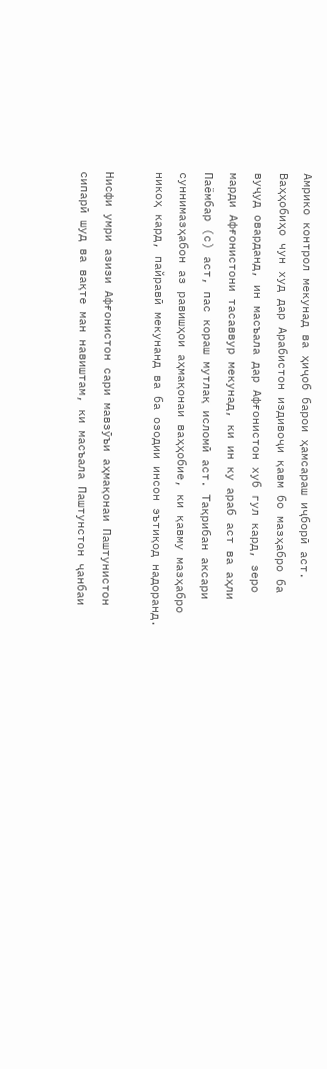Амрико контрол мекунад ва ҳиҷоб барои ҳамсараш иҷборӣ аст. Ваҳҳобиҳо чун худ дар Арабистон издивоҷи қавм бо мазҳабро ба вуҷуд оварданд, ин масъала дар Афғонистон хуб гул кард, зеро марди Афғонистони тасаввур мекунад, ки ин ку араб аст ва аҳли Паёмбар (с) аст, пас кораш мутлақ исломӣ аст. Тақрибан аксари суннимазҳабон аз равишҳои аҳмақонаи ваҳҳобие, ки қавму мазҳабро никоҳ кард, пайравӣ мекунанд ва ба озодии инсон эътиқод надоранд.

Нисфи умри азизи Афғонистон сари мавзӯъи аҳмақонаи Паштунистон сипарӣ шуд ва вақте ман навиштам, ки масъала Паштунстон ҷанбаи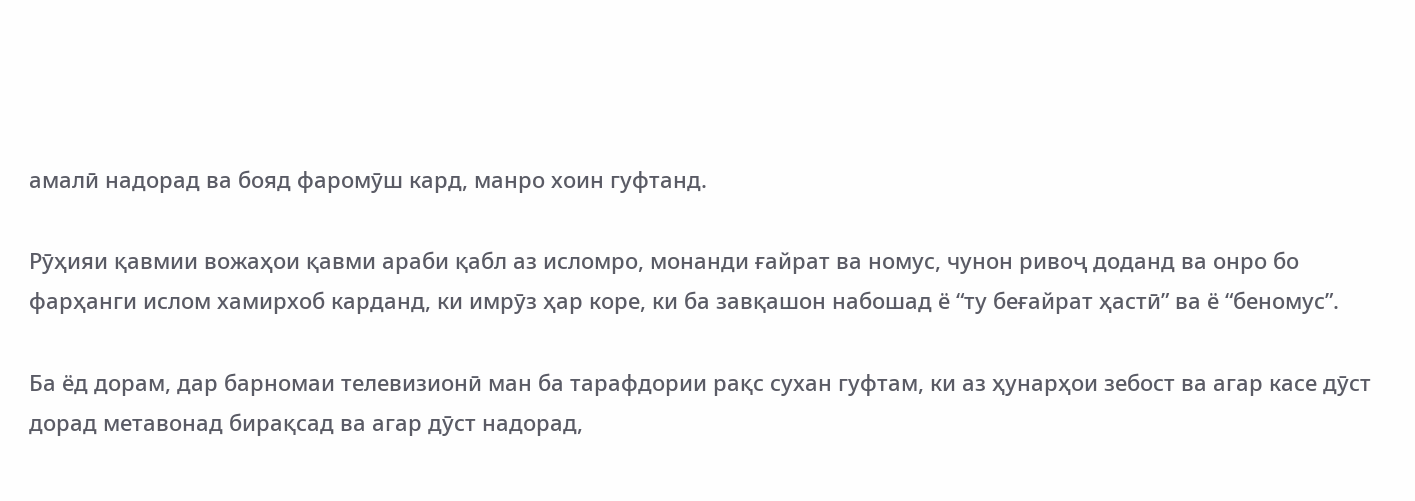амалӣ надорад ва бояд фаромӯш кард, манро хоин гуфтанд.

Рӯҳияи қавмии вожаҳои қавми араби қабл аз исломро, монанди ғайрат ва номус, чунон ривоҷ доданд ва онро бо фарҳанги ислом хамирхоб карданд, ки имрӯз ҳар коре, ки ба завқашон набошад ё “ту беғайрат ҳастӣ” ва ё “беномус”.

Ба ёд дорам, дар барномаи телевизионӣ ман ба тарафдории рақс сухан гуфтам, ки аз ҳунарҳои зебост ва агар касе дӯст дорад метавонад бирақсад ва агар дӯст надорад,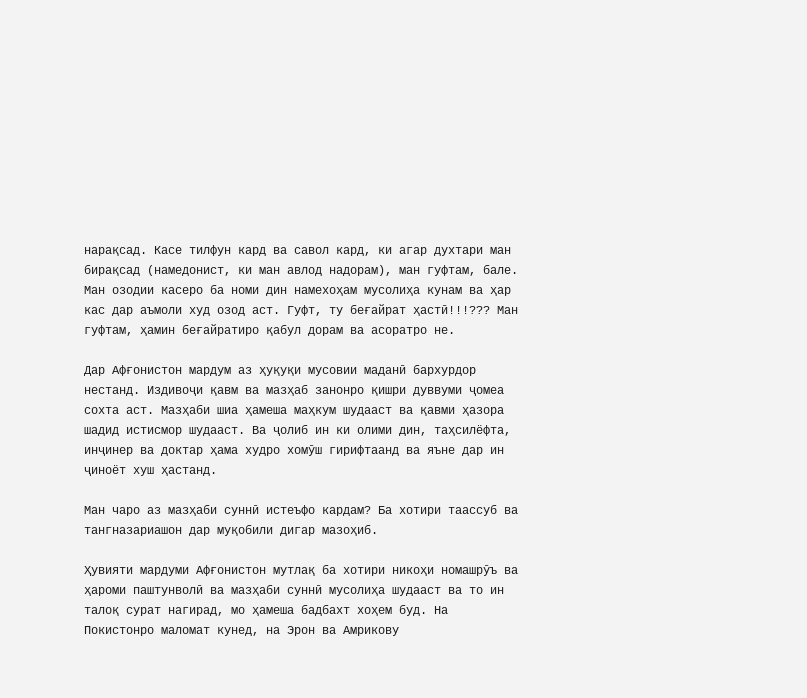нарақсад. Касе тилфун кард ва савол кард, ки агар духтари ман бирақсад (намедонист, ки ман авлод надорам), ман гуфтам, бале. Ман озодии касеро ба номи дин намехоҳам мусолиҳа кунам ва ҳар кас дар аъмоли худ озод аст. Гуфт, ту беғайрат ҳастӣ!!!??? Ман гуфтам, ҳамин беғайратиро қабул дорам ва асоратро не.

Дар Афғонистон мардум аз ҳуқуқи мусовии маданӣ бархурдор нестанд. Издивоҷи қавм ва мазҳаб занонро қишри дуввуми ҷомеа сохта аст. Мазҳаби шиа ҳамеша маҳкум шудааст ва қавми ҳазора шадид истисмор шудааст. Ва ҷолиб ин ки олими дин, таҳсилёфта, инҷинер ва доктар ҳама худро хомӯш гирифтаанд ва яъне дар ин ҷиноёт хуш ҳастанд.

Ман чаро аз мазҳаби суннӣ истеъфо кардам? Ба хотири таассуб ва тангназариашон дар муқобили дигар мазоҳиб.

Ҳувияти мардуми Афғонистон мутлақ ба хотири никоҳи номашрӯъ ва ҳароми паштунволӣ ва мазҳаби суннӣ мусолиҳа шудааст ва то ин талоқ сурат нагирад, мо ҳамеша бадбахт хоҳем буд. На Покистонро маломат кунед, на Эрон ва Амрикову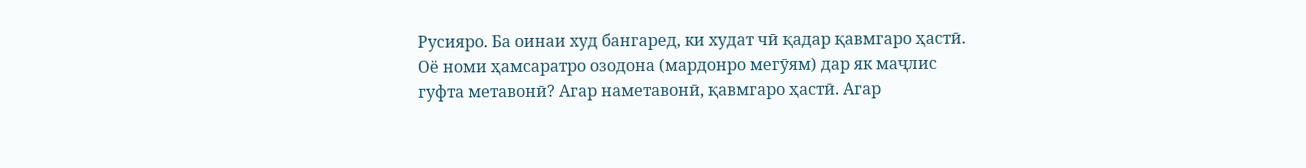Русияро. Ба оинаи худ бангаред, ки худат чӣ қадар қавмгаро ҳастӣ. Оё номи ҳамсаратро озодона (мардонро мегӯям) дар як маҷлис гуфта метавонӣ? Агар наметавонӣ, қавмгаро ҳастӣ. Агар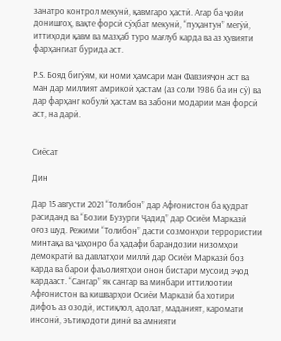занатро контрол мекунӣ, қавмгаро ҳастӣ. Агар ба ҷойи донишгоҳ, вақте форсӣ сӯҳбат мекунӣ, “пуҳантун” мегӯӣ, иттиҳоди қавм ва мазҳаб туро мағлуб карда ва аз ҳувияти фарҳангиат бурида аст.

P.S. Бояд бигӯям, ки номи ҳамсари ман Фавзияҷон аст ва ман дар миллият амрикоӣ ҳастам (аз соли 1986 ба ин сӯ) ва дар фарҳанг кобулӣ ҳастам ва забони модарии ман форсӣ аст, на дарӣ.


Сиёсат

Дин

Дар 15 августи 2021 “Толибон” дар Афғонистон ба қудрат расиданд ва “Бозии Бузурги Ҷадид” дар Осиёи Марказӣ оғоз шуд. Режими “Толибон” дасти созмонҳои террористии минтақа ва ҷаҳонро ба ҳадафи барандозии низомҳои демократӣ ва давлатҳои миллӣ дар Осиёи Марказӣ боз карда ва барои фаъолиятҳои онон бистари мусоид эҷод кардааст. “Сангар” як сангар ва минбари иттилоотии Афғонистон ва кишварҳои Осиёи Марказӣ ба хотири дифоъ аз озодӣ, истиқлол, адолат, маданият, каромати инсонӣ, эътиқодоти динӣ ва амнияти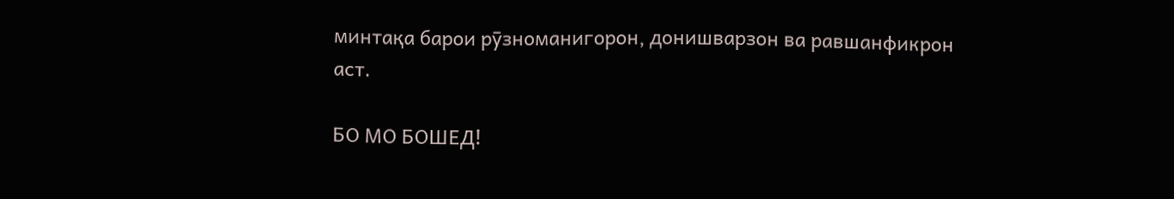минтақа барои рӯзноманигорон, донишварзон ва равшанфикрон аст.

БО МО БОШЕД!